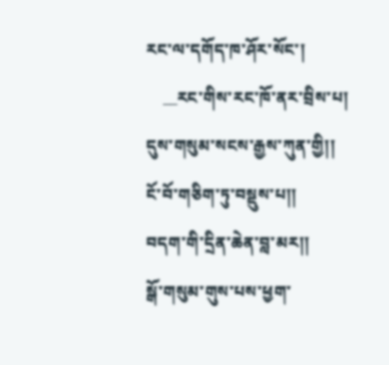རང་ལ་དགོད་ཁ་ཤོར་སོང་།
    __རང་གིས་རང་ཁོ་ནར་བྲིས་པ།
དུས་གསུམ་སངས་རྒྱས་ཀུན་གྱི།།
ངོ་བོ་གཅིག་ཏུ་བསྡུས་པ།།
བདག་གི་དྲིན་ཆེན་བླ་མར།།
སྒོ་གསུམ་གུས་པས་ཕྱག་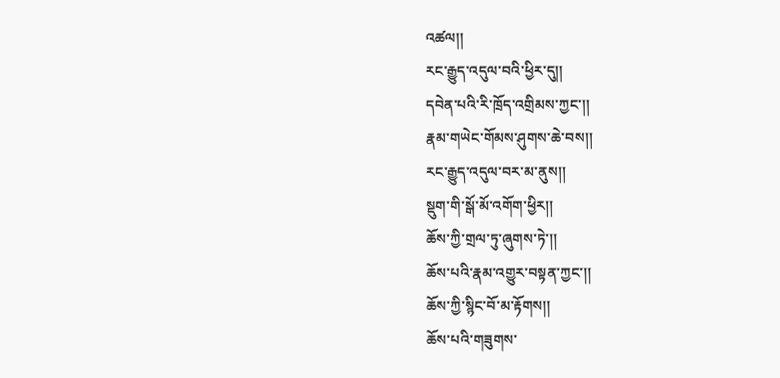འཚལ།།
རང་རྒྱུད་འདུལ་བའི་ཕྱིར་དུ།།
དབེན་པའི་རི་ཁྲོད་འགྲིམས་ཀྱང་།།
རྣམ་གཡེང་གོམས་ཤུགས་ཆེ་བས།།
རང་རྒྱུད་འདུལ་བར་མ་ནུས།།
སྡུག་གི་སྒོ་མོ་འགོག་ཕྱིར།།
ཆོས་ཀྱི་གྲལ་ཏུ་ཞུགས་ཏེ་།།
ཆོས་པའི་རྣམ་འགྱུར་བསྟན་ཀྱང་།།
ཆོས་ཀྱི་སྙིང་བོ་མ་རྟོགས།།
ཆོས་པའི་གཟུགས་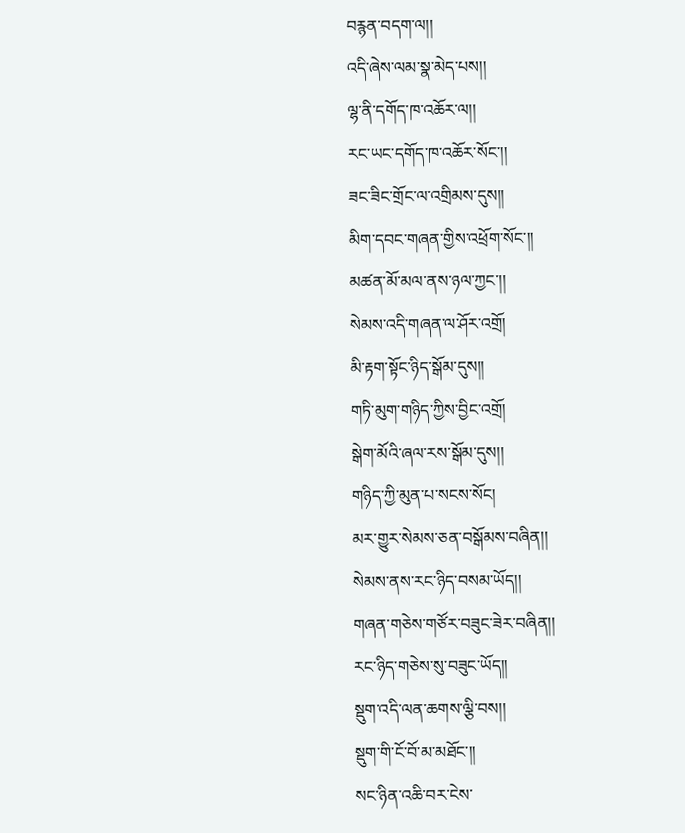བརྙན་བདག་ལ།།
འདི་ཞེས་ལམ་སྣ་མེད་པས།།
ལྷ་ནི་དགོད་ཁ་འཆོར་ལ།།
རང་ཡང་དགོད་ཁ་འཆོར་སོང་།།
ཟང་ཟིང་གྲོང་ལ་འགྲིམས་དུས།།
མིག་དབང་གཞན་གྱིས་འཕྲོག་སོང་།།
མཚན་མོ་མལ་ནས་ཉལ་ཀྱང་།།
སེམས་འདི་གཞན་ལ་ཤོར་འགྲོ།
མི་རྟག་སྟོང་ཉིད་སྒོམ་དུས།།
གཏི་མུག་གཉིད་ཀྱིས་བྱིང་འགྲོ།
སྒེག་མོའི་ཞལ་རས་སྒོམ་དུས།།
གཉིད་ཀྱི་མུན་པ་སངས་སོང།
མར་གྱུར་སེམས་ཅན་བསྒོམས་བཞིན།།
སེམས་ནས་རང་ཉིད་བསམ་ཡོད།།
གཞན་གཅེས་གཙོར་བཟུང་ཟེར་བཞིན།།
རང་ཉིད་གཅེས་སུ་བཟུང་ཡོད།།
སྡུག་འདི་ལན་ཆགས་ལྕི་བས།།
སྡུག་གི་ངོ་བོ་མ་མཐོང་།།
སང་ཉིན་འཆི་བར་ངེས་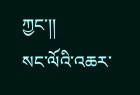ཀྱང་།།
སང་ལོའི་འཆར་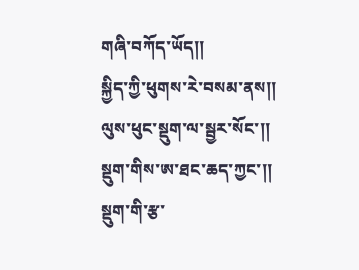གཞི་བཀོད་ཡོད།།
སྐྱིད་ཀྱི་ཕུགས་རེ་བསམ་ནས།།
ལུས་ཕུང་སྡུག་ལ་སྦྱར་སོང་།།
སྡུག་གིས་ཨ་ཐང་ཆད་ཀྱང་།།
སྡུག་གི་རྩ་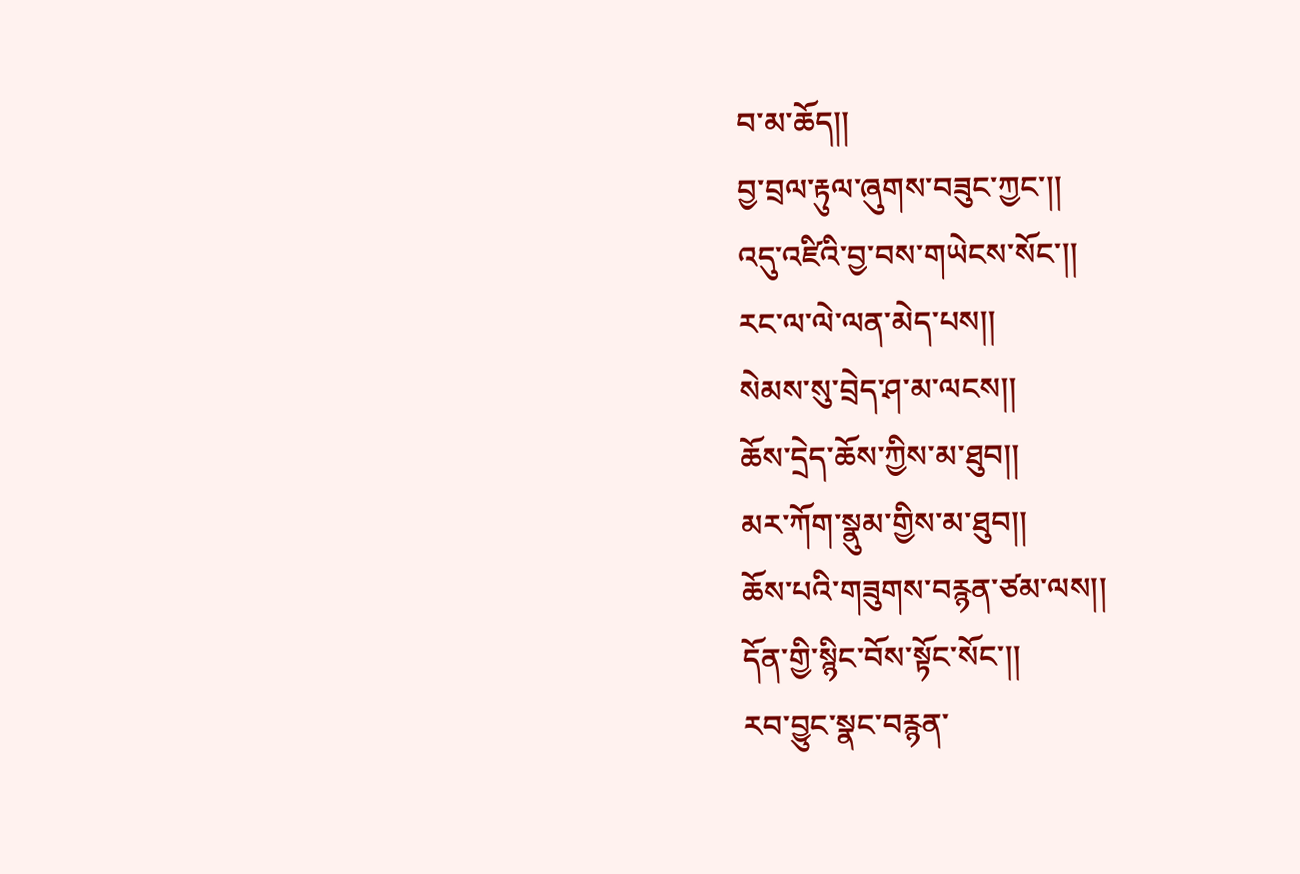བ་མ་ཆོད།།
བྱ་བྲལ་རྟུལ་ཞུགས་བཟུང་ཀྱང་།།
འདུ་འཛིའི་བྱ་བས་གཡེངས་སོང་།།
རང་ལ་ལེ་ལན་མེད་པས།།
སེམས་སུ་བྲེད་ཤ་མ་ལངས།།
ཆོས་དྲེད་ཆོས་ཀྱིས་མ་ཐུབ།།
མར་ཀོག་སྣུམ་གྱིས་མ་ཐུབ།།
ཆོས་པའི་གཟུགས་བརྙན་ཙམ་ལས།།
དོན་གྱི་སྙིང་བོས་སྟོང་སོང་།།
རབ་བྱུང་སྣང་བརྙན་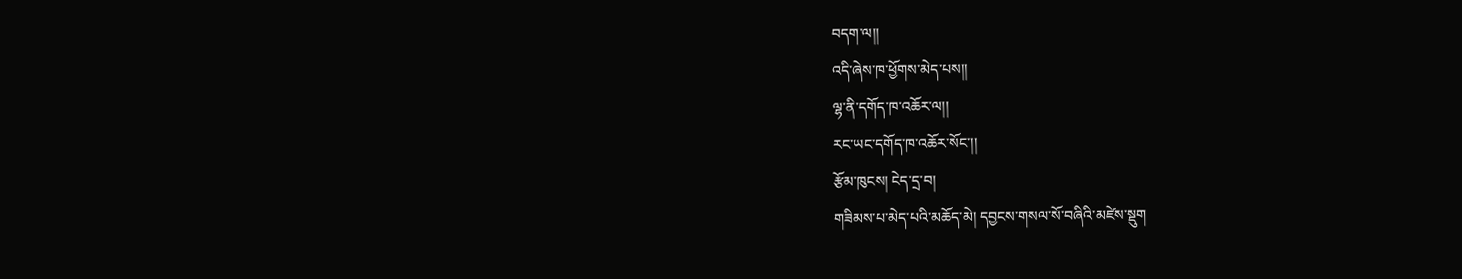བདག་ལ།།
འདི་ཞེས་ཁ་ཕྱོགས་མེད་པས།།
ལྷ་ནི་དགོད་ཁ་འཆོར་ལ།།
རང་ཡང་དགོད་ཁ་འཆོར་སོང་།།
རྩོམ་ཁུངས། ངེད་དྲ་བ།
གཟིམས་པ་མེད་པའི་མཆོད་མེ། དབྱངས་གསལ་སོ་བཞིའི་མཛེས་སྡུག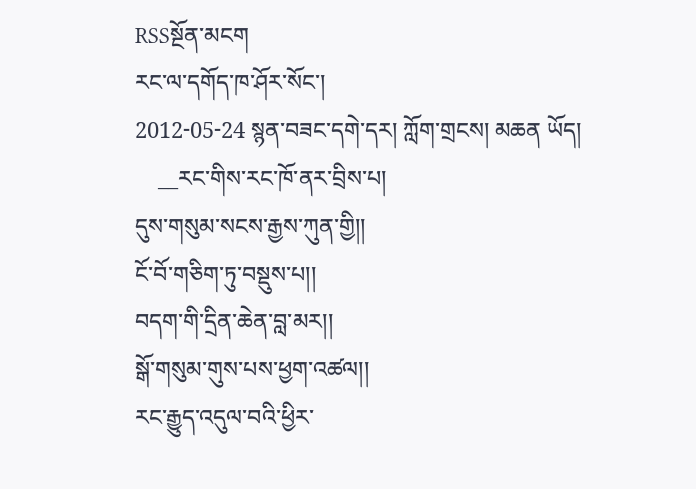RSSསྔོན་མངག
རང་ལ་དགོད་ཁ་ཤོར་སོང་།
2012-05-24 སྙན་བཟང་དགེ་དར། ཀློག་གྲངས། མཆན ཡོད།
    __རང་གིས་རང་ཁོ་ནར་བྲིས་པ།
དུས་གསུམ་སངས་རྒྱས་ཀུན་གྱི།།
ངོ་བོ་གཅིག་ཏུ་བསྡུས་པ།།
བདག་གི་དྲིན་ཆེན་བླ་མར།།
སྒོ་གསུམ་གུས་པས་ཕྱག་འཚལ།།
རང་རྒྱུད་འདུལ་བའི་ཕྱིར་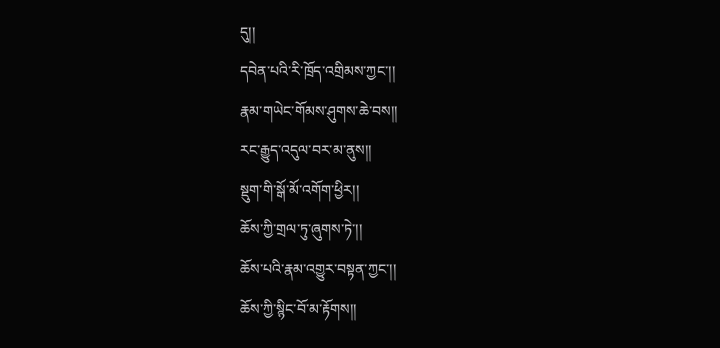དུ།།
དབེན་པའི་རི་ཁྲོད་འགྲིམས་ཀྱང་།།
རྣམ་གཡེང་གོམས་ཤུགས་ཆེ་བས།།
རང་རྒྱུད་འདུལ་བར་མ་ནུས།།
སྡུག་གི་སྒོ་མོ་འགོག་ཕྱིར།།
ཆོས་ཀྱི་གྲལ་ཏུ་ཞུགས་ཏེ་།།
ཆོས་པའི་རྣམ་འགྱུར་བསྟན་ཀྱང་།།
ཆོས་ཀྱི་སྙིང་བོ་མ་རྟོགས།།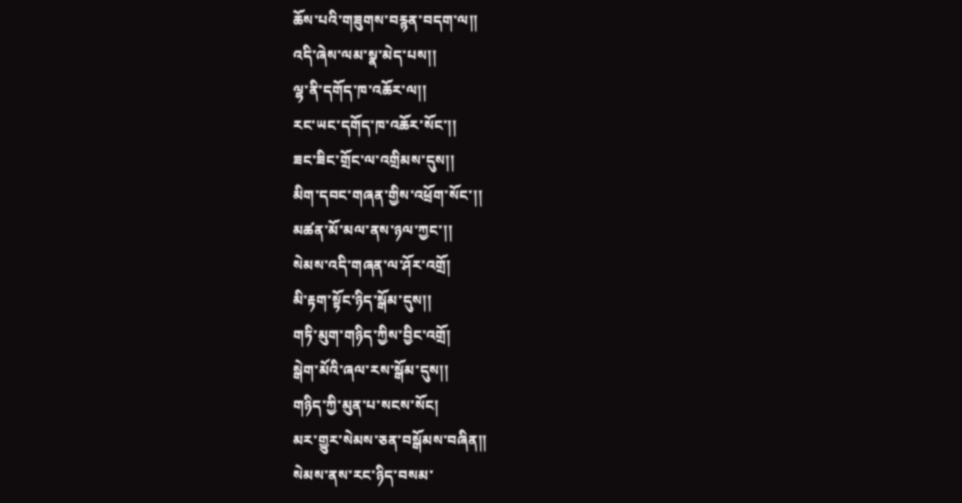ཆོས་པའི་གཟུགས་བརྙན་བདག་ལ།།
འདི་ཞེས་ལམ་སྣ་མེད་པས།།
ལྷ་ནི་དགོད་ཁ་འཆོར་ལ།།
རང་ཡང་དགོད་ཁ་འཆོར་སོང་།།
ཟང་ཟིང་གྲོང་ལ་འགྲིམས་དུས།།
མིག་དབང་གཞན་གྱིས་འཕྲོག་སོང་།།
མཚན་མོ་མལ་ནས་ཉལ་ཀྱང་།།
སེམས་འདི་གཞན་ལ་ཤོར་འགྲོ།
མི་རྟག་སྟོང་ཉིད་སྒོམ་དུས།།
གཏི་མུག་གཉིད་ཀྱིས་བྱིང་འགྲོ།
སྒེག་མོའི་ཞལ་རས་སྒོམ་དུས།།
གཉིད་ཀྱི་མུན་པ་སངས་སོང།
མར་གྱུར་སེམས་ཅན་བསྒོམས་བཞིན།།
སེམས་ནས་རང་ཉིད་བསམ་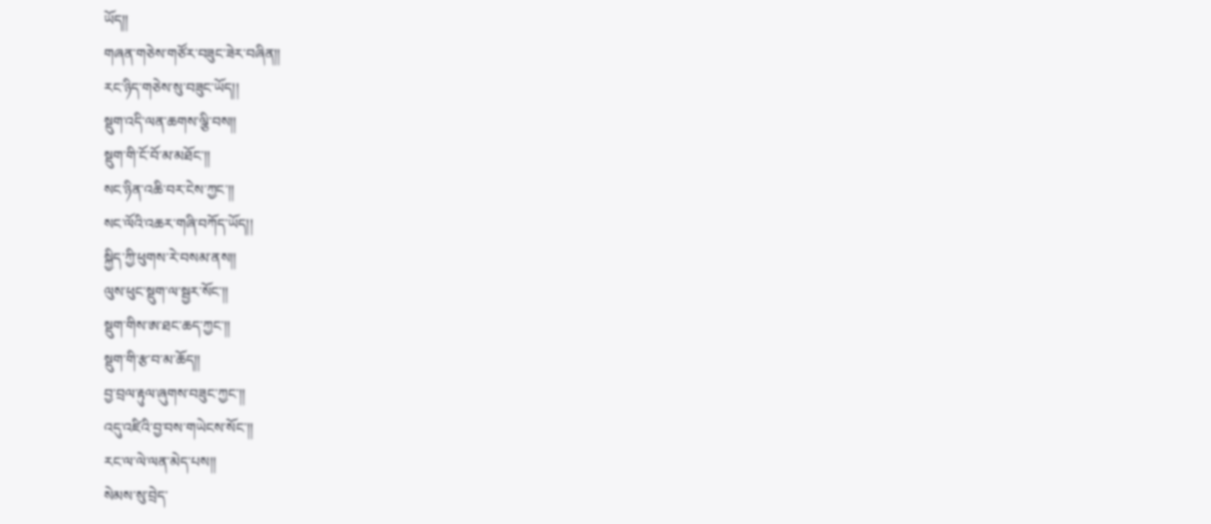ཡོད།།
གཞན་གཅེས་གཙོར་བཟུང་ཟེར་བཞིན།།
རང་ཉིད་གཅེས་སུ་བཟུང་ཡོད།།
སྡུག་འདི་ལན་ཆགས་ལྕི་བས།།
སྡུག་གི་ངོ་བོ་མ་མཐོང་།།
སང་ཉིན་འཆི་བར་ངེས་ཀྱང་།།
སང་ལོའི་འཆར་གཞི་བཀོད་ཡོད།།
སྐྱིད་ཀྱི་ཕུགས་རེ་བསམ་ནས།།
ལུས་ཕུང་སྡུག་ལ་སྦྱར་སོང་།།
སྡུག་གིས་ཨ་ཐང་ཆད་ཀྱང་།།
སྡུག་གི་རྩ་བ་མ་ཆོད།།
བྱ་བྲལ་རྟུལ་ཞུགས་བཟུང་ཀྱང་།།
འདུ་འཛིའི་བྱ་བས་གཡེངས་སོང་།།
རང་ལ་ལེ་ལན་མེད་པས།།
སེམས་སུ་བྲེད་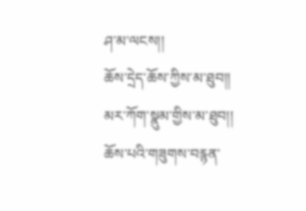ཤ་མ་ལངས།།
ཆོས་དྲེད་ཆོས་ཀྱིས་མ་ཐུབ།།
མར་ཀོག་སྣུམ་གྱིས་མ་ཐུབ།།
ཆོས་པའི་གཟུགས་བརྙན་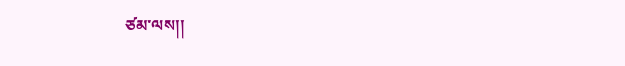ཙམ་ལས།།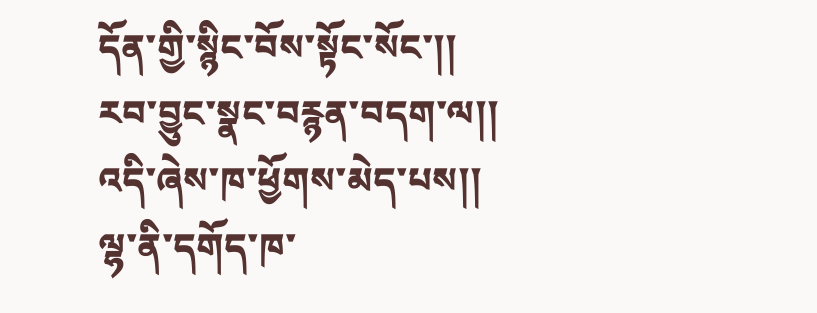དོན་གྱི་སྙིང་བོས་སྟོང་སོང་།།
རབ་བྱུང་སྣང་བརྙན་བདག་ལ།།
འདི་ཞེས་ཁ་ཕྱོགས་མེད་པས།།
ལྷ་ནི་དགོད་ཁ་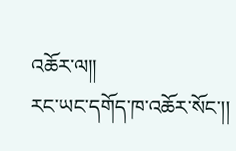འཆོར་ལ།།
རང་ཡང་དགོད་ཁ་འཆོར་སོང་།།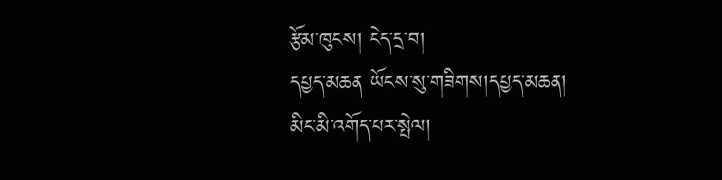རྩོམ་ཁུངས། ངེད་དྲ་བ།
དཔྱད་མཆན ཡོངས་སུ་གཟིགས།དཔྱད་མཆན།
མིང་མི་འགོད་པར་སྤེལ།